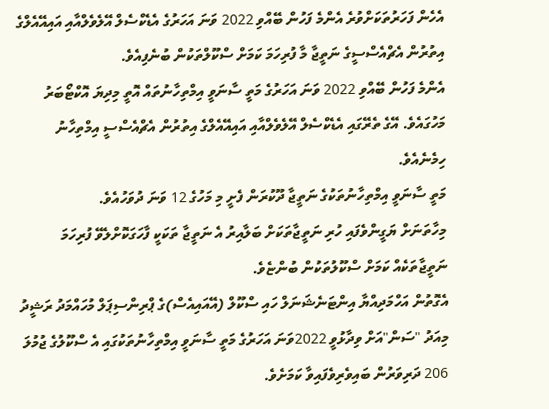އެހެން ފަހަރުތަކަށްވުރެ އެންމެ ފަހުން ބޭއްވި 2022 ވަނަ އަހަރުގެ އެޑެކްސެލް އޭލެވެލްއާއި އައިއޭއެލްގެ އިތުރުން އެޗްއެސްސީގެ ނަތީޖާ މާ ފުރިހަމަ ކަމަށް ސްކޫލްތަކުން ބުނެފިއެވެ.
އެންމެ ފަހުން ބޭއްވި 2022 ވަނަ އަހަރުގެ މަތީ ސާނަވީ އިމްތިހާނުތައް އޮތީ މިދިޔަ އޮކްޓޯބަރު މަހުގައެވެ. އޭގެ ތެރޭގައި އެޑެކްސެލް އޭލެވެލްއާއި އައިއޭއެލްގެ އިތުރުން އެޗްއެސްސީ އިމްތިހާނު ހިމެނެއެވެ.
މަތީ ސާނަވީ އިމްތިހާނުތަކުގެ ނަތީޖާ ދޫކުރަން ފެށީ މި މަހުގެ 12 ވަނަ ދުވަހުއެވެ.
މިހާތަނަށް ޔަގީންވެފައި ހުރި ނަތީޖާތަކަށް ބަލާއިރު އެ ނަތީޖާ ތަކަކީ ފާހަގަކޮށްލެވޭ ފުރިހަމަ ނަތީޖާތަކެއް ކަމަށް ސްކޫލުތަކުން ބުންޏެވެ.
އެގޮތުން އަހްމަދިއްޔާ އިންޓަނެޝަނަލް ހައި ސްކޫލް (އޭއައިއެސް)ގެ ޕްރިންސިޕަލް މުހައްމަދު ރަޝީދު މިއަދު "ސަން"އަށް ވިދާޅުވީ 2022ވަނަ އަހަރުގެ މަތީ ސާނަވީ އިމްތިހާނުތަކުގައި އެ ސްކޫލުގެ ޖުމުލަ 206 ދަރިވަރުން ބައިވެރިވެފައިވާ ކަމަށެވެ.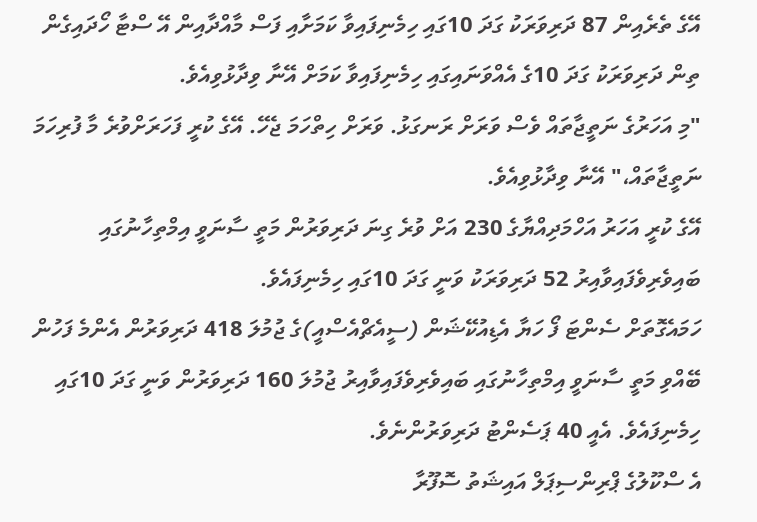އޭގެ ތެރެއިން 87 ދަރިވަރަކު ގަދަ 10ގައި ހިމެނިފައިވާ ކަމަށާއި ފަސް މާއްދާއިން އޭ ސްޓާ ހޯދައިގެން ތިން ދަރިވަރަކު ގަދަ 10ގެ އެއްވަނައިގައި ހިމެނިފައިވާ ކަމަށް އޭނާ ވިދާޅުވިއެވެ.
"މި އަހަރުގެ ނަތީޖާތައް ވެސް ވަރަށް ރަނގަޅު. ވަރަށް ހިތްހަމަ ޖެހޭ. އޭގެ ކުރީ ފަހަރަށްވުރެ މާ ފުރިހަމަ ނަތީޖާތައް،" އޭނާ ވިދާޅުވިއެވެ.
އޭގެ ކުރީ އަހަރު އަހްމަދިއްޔާގެ 230 އަށް ވުރެ ގިނަ ދަރިވަރުން މަތީ ސާނަވީ އިމްތިހާނުގައި ބައިވެރިވެފައިވާއިރު 52 ދަރިވަރަކު ވަނީ ގަދަ 10ގައި ހިމެނިފައެވެ.
ހަމައެގޮތަށް ސެންޓަ ފޯ ހަޔާ އެޑިއުކޭޝަން (ސީއެޗްއެސްއީ)ގެ ޖުމުލަ 418 ދަރިވަރުން އެންމެ ފަހުން ބޭއްވި މަތީ ސާނަވީ އިމްތިހާނުގައި ބައިވެރިވެފައިވާއިރު ޖުމުލަ 160 ދަރިވަރުން ވަނީ ގަދަ 10ގައި ހިމެނިފައެވެ. އެއީ 40 ޕަސެންޓު ދަރިވަރުންނެވެ.
އެ ސްކޫލުގެ ޕްރިންސިޕަލް އައިޝަތު ސޮފޫރާ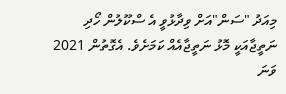މިއަދު "ސަން"އަށް ވިދާޅުވީ އެ ސްކޫލުން ހޯދި ނަތީޖާއަކީ މޮޅު ނަތީޖާއެއް ކަމަށެވެ. އެގޮތުން 2021 ވަނަ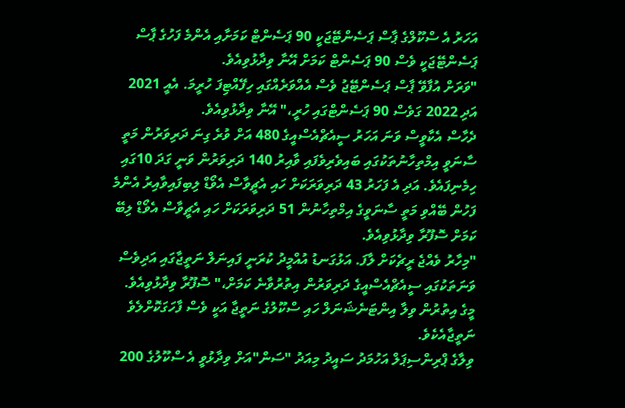އަހަރު އެ ސްކޫލްގެ ޕާސް ޕަސެންޓޭޖަކީ 90 ޕަސެންޓް ކަމަށާއި އެންމެ ފަހުގެ ޕާސް ޕަސެންޓޭޖަކީ ވެސް 90 ޕަސެންޓް ކަމަށް އޭނާ ވިދާޅުވިއެވެ.
"ވަރަށް އުފާވޭ ޕާސް ޕަސެންޓޭޖު ވެސް އެއްވަރެއްގައި ހިފޭއްޓިފަ ހުރީމަ. އެއީ 2021 އަދި 2022 ގަވެސް 90 ޕަސެންޓްގައި ހުރީ،" އޭނާ ވިދާޅުވިއެވެ.
ދެހާސް އެކާވީސް ވަނަ އަހަރު ސީއެޗްއެސްއީގެ 480 އަށް ވުރެ ގިނަ ދަރިވަރުން މަތީ ސާނަވީ އިމްތިހާނުތަކުގައި ބައިވެރިވެފައި ވާއިރު 140 ދަރިވަރުން ވަނީ ގަދަ 10ގައި ހިމެނިފައެވެ. އަދި އެ ފަހަރު 43 ދަރިވަރަކަށް ހައި އެޗީވާސް އެވޯޑް ލިބިފައިވާއިރު އެންމެ ފަހުން ބޭއްވި މަތީ ސާނަވީގެ އިމްތިހާނުން 51 ދަރިވަރަކަށް ހައި އެޗީވާސް އެވޯޑް ލިބޭ ކަމަށް ސޮފޫރާ ވިދާޅުވިއެވެ.
"މިހާރު ވެއްޖެ ރީޗެކަށް ލާފަ. އަޅުގަނޑު އުއްމީދު ކުރަނީ ފައިނަލް ނަތީޖާގައި އަދިވެސް ވަނަތަކުގައި ސީއެޗްއެސްއީގެ ދަރިވަރުން އިތުރުވާނެ ކަމަށް،" ސޮފޫރާ ވިދާޅުވިއެވެ.
މީގެ އިތުރުން ވިލާ އިންޓަނެޝަނަލް ހައި ސްކޫލުގެ ނަތީޖާ އަކީ ވެސް ފާހަގަކޮށްލެވެ ނަތީޖާއެކެވެ.
ވިލާގެ ޕްރިންސިޕަލް އަހުމަދު ސައީދު މިއަދު "ސަން"އަށް ވިދާޅުވީ އެ ސްކޫލުގެ 200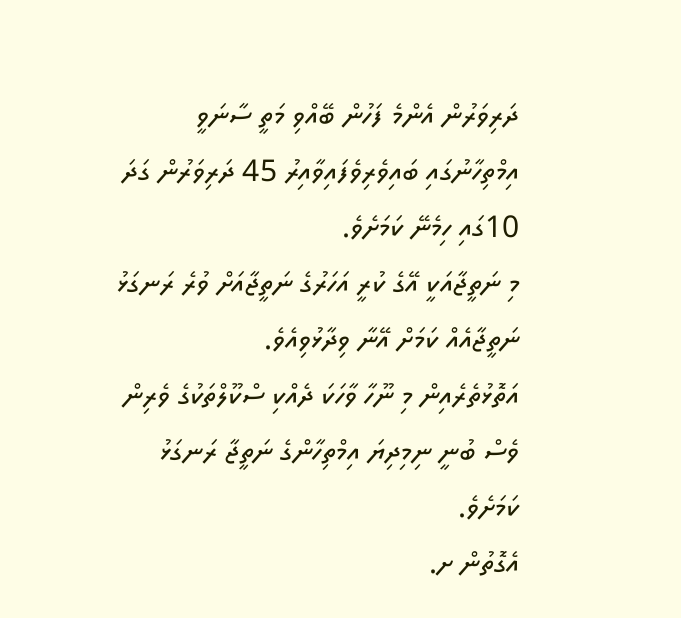ދަރިވަރުން އެންމެ ފަހުން ބޭއްވި މަތީ ސާނަވީ އިމްތިހާނުގައި ބައިވެރިވެފައިވާއިރު 45 ދަރިވަރުން ގަދަ 10ގައި ހިމެނޭ ކަމަށެވެ.
މި ނަތީޖާއަކީ އޭގެ ކުރީ އަހަރުގެ ނަތީޖާއަށް ވުރެ ރަނގަޅު ނަތީޖާއެއް ކަމަށް އޭނާ ވިދާޅުވިއެވެ.
އަތޮޅުތެރެއިން މި ނޫހާ ވާހަކަ ދެއްކި ސްކޫލްތަކުގެ ވެރިން ވެސް ބުނީ ނިމިދިޔަ އިމްތިހާންގެ ނަތީޖާ ރަނގަޅު ކަމަށެވެ.
އެގޮތުން ށ.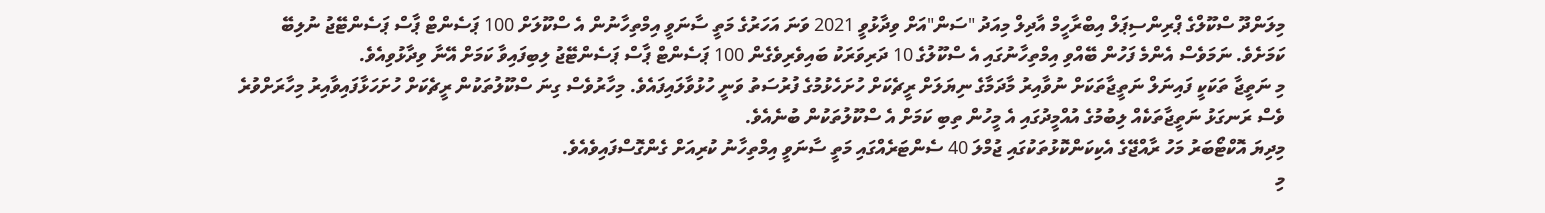މިލަންދޫ ސްކޫލްގެ ޕްރިންސިޕަލް އިބްރާހީމް އާދިލް މިއަދު "ސަން"އަށް ވިދާޅުވީ 2021 ވަނަ އަހަރުގެ މަތީ ސާނަވީ އިމްތިހާނުން އެ ސްކޫލަށް 100 ޕަސެންޓް ޕާސް ޕަސެންޓޭޖު ނުލިބޭ ކަމަށެވެ. ނަމަވެސް އެންމެ ފަހުން ބޭއްވި އިމްތިހާނުގައި އެ ސްކޫލުގެ 10 ދަރިވަރަކު ބައިވެރިވެގެން 100 ޕަސެންޓް ޕާސް ޕަސެންޓޭޖު ލިބިފައިވާ ކަމަށް އޭނާ ވިދާޅުވިއެވެ.
މި ނަތީޖާ ތަކަކީ ފައިނަލް ނަތީޖާތަކަށް ނުވާއިރު މާދަމާގެ ނިޔަލަށް ރީޗެކަށް ހުށަހެޅުމުގެ ފުރުސަތު ވަނީ ހުޅުވާލައިފައެވެ. މިހާރުވެސް ގިނަ ސްކޫލުތަކުން ރީޗެކަށް ހުށަހަޅާފައިވާއިރު މިހާރަށްވުރެ ވެސް ރަނގަޅު ނަތީޖާތަކެއް ލިބުމުގެ އުއްމީދުގައި އެ މީހުން ތިބި ކަމަށް އެ ސްކޫލުތަކުން ބުނެއެވެ.
މިދިޔަ އޮކްޓޯބަރު މަހު ރާއްޖޭގެ އެކިކަންކޮޅުތަކުގައި ޖުމްލަ 40 ސެންޓަރެއްގައި މަތީ ސާނަވީ އިމްތިހާނު ކުރިއަށް ގެންގޮސްފައިވެއެވެ.
މި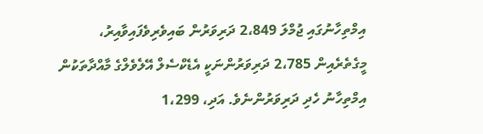އިމްތިހާނުގައި ޖުމްލަ 2،849 ދަރިވަރުން ބައިވެރިވެފައިވާއިރު، މީގެތެރެއިން 2،785 ދަރިވަރުންނަކީ އެޑެކްސެލް އޭލެވެލްގެ މާއްދާތަކުން އިމްތިހާނު ހެދި ދަރިވަރުންނެވެ. އަދި، 1،299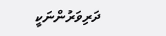ދަރިވަރުންނަކީ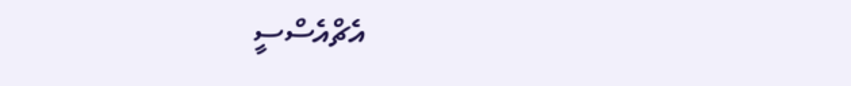އެޗްއެސްސީ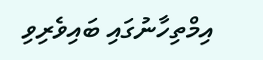އިމްތިހާނުގައި ބައިވެރިވި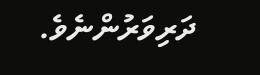ދަރިވަރުންނެވެ.